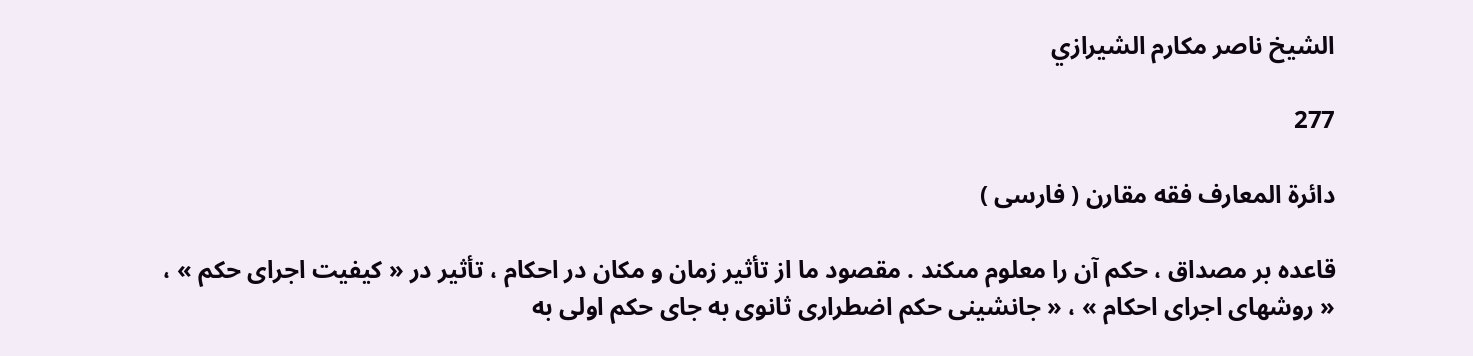الشيخ ناصر مكارم الشيرازي

277

دائرة المعارف فقه مقارن ( فارسى )

قاعده بر مصداق ، حكم آن را معلوم مىكند . مقصود ما از تأثير زمان و مكان در احكام ، تأثير در « كيفيت اجراى حكم » ، « روشهاى اجراى احكام » ، « جانشينى حكم اضطرارى ثانوى به جاى حكم اولى به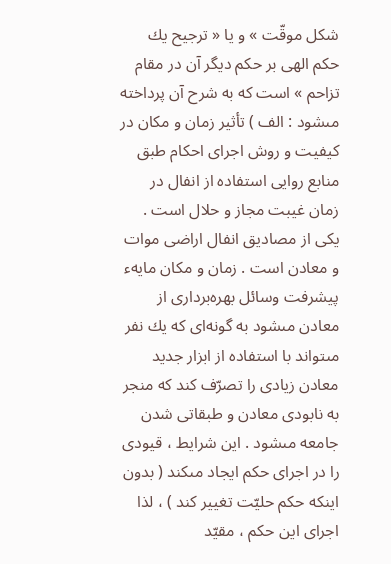شكل موقّت » و يا « ترجيح يك حكم الهى بر حكم ديگر آن در مقام تزاحم » است كه به شرح آن پرداخته مىشود : الف ) تأثير زمان و مكان در كيفيت و روش اجراى احكام طبق منابع روايى استفاده از انفال در زمان غيبت مجاز و حلال است . يكى از مصاديق انفال اراضى موات و معادن است . زمان و مكان مايهء پيشرفت وسائل بهره‌بردارى از معادن مىشود به گونه‌اى كه يك نفر مىتواند با استفاده از ابزار جديد معادن زيادى را تصرّف كند كه منجر به نابودى معادن و طبقاتى شدن جامعه مىشود . اين شرايط ، قيودى را در اجراى حكم ايجاد مىكند ( بدون اينكه حكم حليّت تغيير كند ) ، لذا اجراى اين حكم ، مقيّد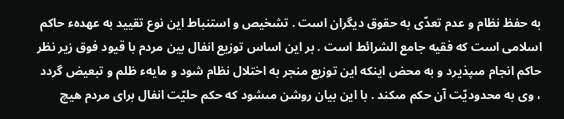به حفظ نظام و عدم تعدّى به حقوق ديگران است . تشخيص و استنباط اين نوع تقييد به عهدهء حاكم اسلامى است كه فقيه جامع الشرائط است . بر اين اساس توزيع انفال بين مردم با قيود فوق زير نظر حاكم انجام مىپذيرد و به محض اينكه اين توزيع منجر به اختلال نظام شود و مايهء ظلم و تبعيض گردد ، وى به محدوديّت آن حكم مىكند . با اين بيان روشن مىشود كه حكم حليّت انفال براى مردم هيچ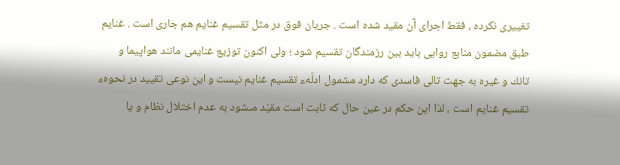تغييرى نكرده ، فقط اجراى آن مقيد شده است . جريان فوق در مثل تقسيم غنايم هم جارى است . غنايم طبق مضمون منابع روايى بايد بين رزمندگان تقسيم شود ؛ ولى اكنون توزيع غنايمى مانند هواپيما و تانك و غيره به جهت تالى فاسدى كه دارد مشمول ادلّهء تقسيم غنايم نيست و اين نوعى تقييد در نحوهء تقسيم غنايم است ، لذا اين حكم در عين حال كه ثابت است مقيّد مىشود به عدم اختلال نظام و يا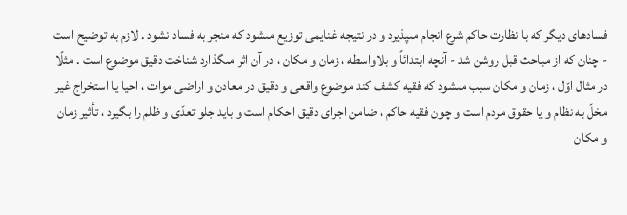فسادهاى ديگر كه با نظارت حاكم شرع انجام مىپذيرد و در نتيجه غنايمى توزيع مىشود كه منجر به فساد نشود . لازم به توضيح است - چنان كه از مباحث قبل روشن شد - آنچه ابتدائاً و بلاواسطه ، زمان و مكان ، در آن اثر مىگذارد شناخت دقيق موضوع است . مثلًا در مثال اوّل ، زمان و مكان سبب مىشود كه فقيه كشف كند موضوع واقعى و دقيق در معادن و اراضى موات ، احيا يا استخراج غير مخلّ به نظام و يا حقوق مردم است و چون فقيه حاكم ، ضامن اجراى دقيق احكام است و بايد جلو تعدّى و ظلم را بگيرد ، تأثير زمان و مكان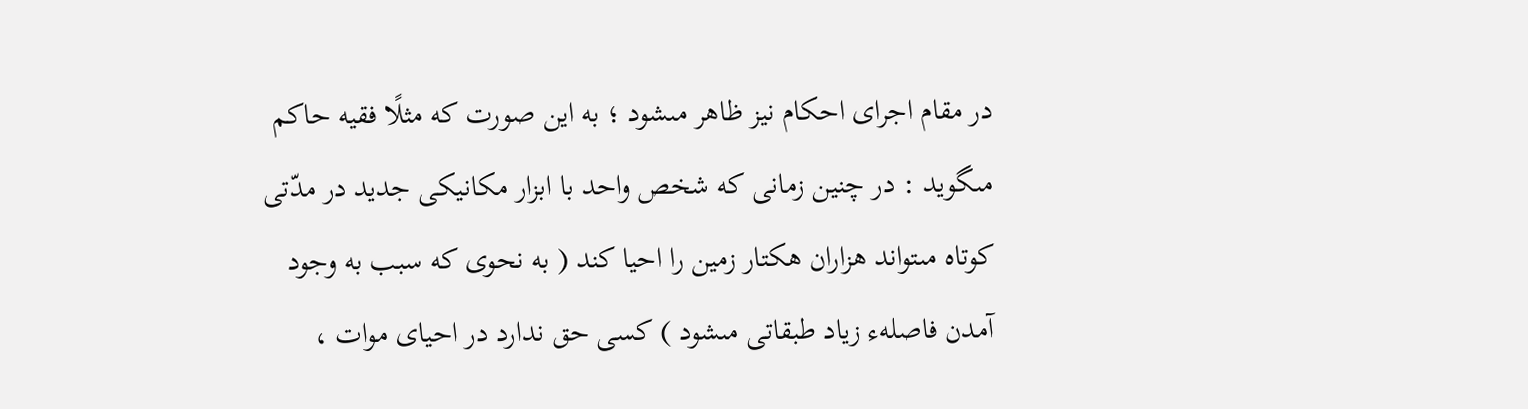در مقام اجراى احكام نيز ظاهر مىشود ؛ به اين صورت كه مثلًا فقيه حاكم مىگويد : در چنين زمانى كه شخص واحد با ابزار مكانيكى جديد در مدّتى كوتاه مىتواند هزاران هكتار زمين را احيا كند ( به نحوى كه سبب به وجود آمدن فاصلهء زياد طبقاتى مىشود ) كسى حق ندارد در احياى موات ،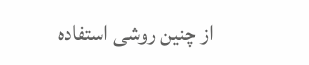از چنين روشى استفاده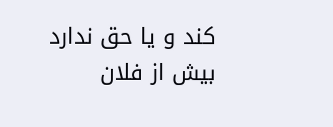كند و يا حق ندارد بيش از فلان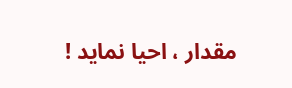مقدار ، احيا نمايد !